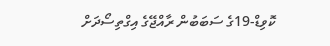ކޮވިޑް-19ގެ ސަބަބުން ރާއްޖޭގެ އިގްތިސޯދަށް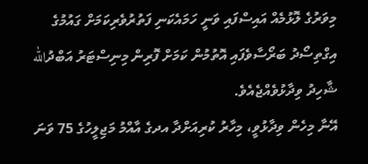މިވަރުގެ ލޮޅުމެއް އައިސްފައި ވަނީ ހަމައެކަނި ފަތުރުވެރިކަމަށް ގައުމުގެ އިގްތިސޯދު ބަރޯސާވެފައި އޮތުމުން ކަމަށް ފޮރިން މިނިސްޓަރު އަބްދުالله ޝާހިދު ވިދާޅުވެއްޖެއެވެ.
އޭނާ މިހެން ވިދާޅުވީ، މިހާރު ކުރިއަށްދާ އދގެ އާއްމު މަޖިލީހުގެ 75 ވަނަ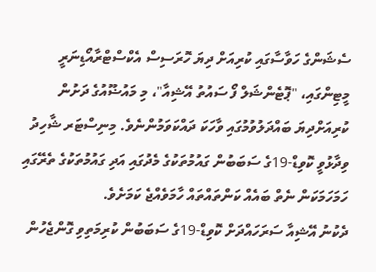ސެޝަންގެ ހަވާސާގައި ކުރިއަށް ދިޔަ ހޮރަސިސް އެކްސްޓްރާއޯޑިނަރީ މީޓިންގައި، "ޕޮޓެންޝަލް ފޯ ސައުތު އޭޝިއާ"، މި މައުޟޫއުގެ ދަށުން ކުރިއަށްދިޔަ ބައްދަލުވުމުގައި ވާހަކަ ދައްކަވަމުންނެވެ. މިނިސްޓަރ ޝާހިދު ވިދާޅުވީ ކޮވިޑް-19ގެ ސަބަބުން ގައުމުތަކުގެ މެދުގައި އަދި ގައުމުތަކުގެ ތެރޭގައި ހަމަހަމަކަން ނެތް ބައެއް ކަންތައްތައް ހާމަވެއްޖެ ކަމަށެވެ.
ދެކުނު އޭޝިއާ ސަރަހައްދަށް ކޮވިޑް-19ގެ ސަބަބުން ކުރިމަތިވި ގޮންޖެހުން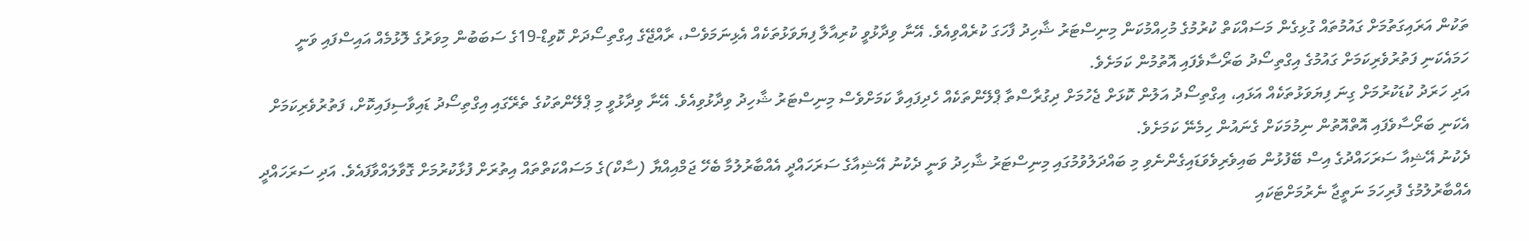ތަކުން އަރައިގަތުމަށް ގައުމުތައް ގުޅިގެން މަސައްކަތް ކުރުމުގެ މުހިއްމުކަން މިނިސްޓަރު ޝާހިދު ފާހަގަ ކުރެއްވިއެވެ. އޭނާ ވިދާޅުވީ ކުރިއާލާ ފިޔަވަޅުތަކެއް އެޅިނަމަވެސް، ރާއްޖޭގެ އިގްތިސޯދަށް ކޮވިޑް-19ގެ ސަބަބުން މިވަރުގެ ލޮޅުމެއް އައިސްފައި ވަނީ ހަމައެކަނި ފަތުރުވެރިކަމަށް ގައުމުގެ އިގްތިސޯދު ބަރޯސާވެފައި އޮތުމުން ކަމަށެވެ.
އަދި ހަރަދު ކުޑަކުރުމަށް ގިނަ ފިޔަވަޅުތަކެއް އަޅައި، އިގްތިސޯދު އަލުން ކޮޅަށް ޖެހުމަށް ދިގުރާސްތާ ޕްލޭންތަކެއް ހެދިފައިވާ ކަމަށްވެސް މިނިސްޓަރު ޝާހިދު ވިދާޅުވިއެވެ. އޭނާ ވިދާޅުވީ މި ޕްލޭންތަކުގެ ތެރޭގައި އިގްތިސޯދު ޑައިވާސިފައިކޮށް، ފަތުރުވެރިކަމަށް އެކަނި ބަރޯސާވެފައި އޮތްއޮތުން ނިމުމަކަށް ގެނައުން ހިމެނޭ ކަމަށެވެ.
ދެކުނު އޭޝިއާ ސަރަހައްދުގެ އިސް ބޭފުޅުން ބައިވެރިވެވަޑައިގެންނެވި މި ބައްދަލުވުމުގައި މިނިސްޓަރު ޝާހިދު ވަނީ ދެކުނު އޭޝިއާގެ ސަރަހައްދީ އެއްބާރުލުމާ ބެހޭ ޖަމްއިއްޔާ (ސާކް)ގެ މަސައްކަތްތައް އިތުރަށް ފުޅާކުރުމަށް ގޮވާލައްވާފައެވެ. އަދި ސަރަހައްދީ އެއްބާރުލުމުގެ ފުރިހަމަ ނަތީޖާ ނެރުމަށްޓަކައި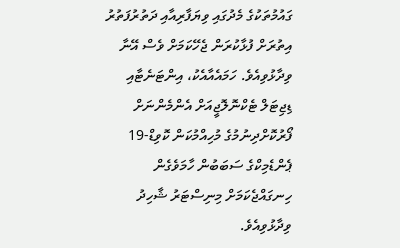ގައުމުތަކުގެ މެދުގައި ވިޔަފާރިއާއި ދަތުރުފަތުރު އިތުރަށް ފުޅާކުރަން ޖެހޭކަމަށް ވެސް އޭނާ ވިދާޅުވިއެވެ. ހަމައެއާއެކު، އިންޓަނެޓާއި ޑިޖިޓަލް ޓެކްނޮލޮޖީއަށް އެންމެންނަށް ފޯރުކޮށްދިނުމުގެ މުހިއްމުކަން ކޮވިޑް-19 ޕެންޑެމިކްގެ ސަބަބުން ހާމަވެގެން ހިނގައްޖެކަމަށް މިނިސްޓަރު ޝާހިދު ވިދާޅުވިއެވެ.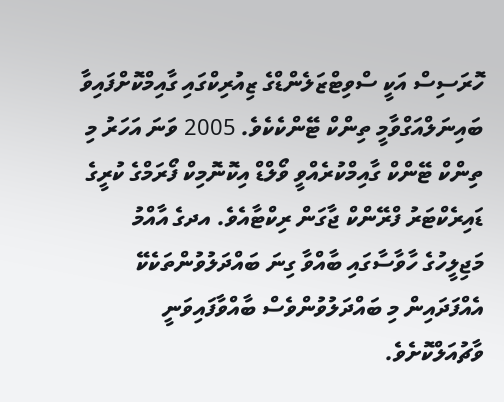ހޮރަސިސް އަކީ ސްވިޓްޒަލެންޑްގެ ޒިއުރިކްގައި ގާއިމްކޮށްފައިވާ ބައިނަލްއަގްވާމީ ތިންކް ޓޭންކެކެވެ. 2005 ވަނަ އަހަރު މި ތިންކް ޓޭންކް ގާއިމްކުރެއްވީ ވޯލްޑް އިކޮނޮމިކް ފޯރަމްގެ ކުރީގެ ޑައިރެކްޓަރު ފްރޭންކް ޖާގަން ރިކްޓާއެވެ. އދގެ އާއްމު މަޖިލީހުގެ ހާވާސާގައި ބާއްވާ ގިނަ ބައްދަލުވުންތަކެކޭ އެއްފަދައިން މި ބައްދަލުވުންވެސް ބާއްވާފައިވަނީ ވާޗުއަލްކޮށެވެ.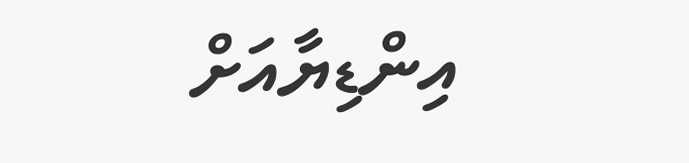އިންޑިޔާއަށް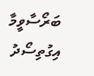ބަރޯސާވީމާ އިގުތިސޯދު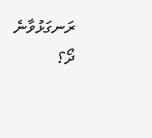ރަނގަޅުވާނެ ދޯ؟